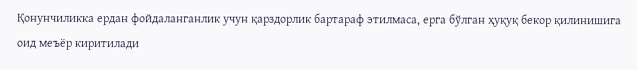Қонунчиликка ердан фойдаланганлик учун қарздорлик бартараф этилмаса, ерга бўлган ҳуқуқ бекор қилинишига оид меъёр киритилади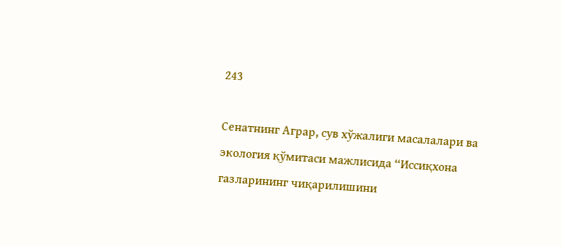243

Сенатнинг Аграр, сув хўжалиги масалалари ва экология қўмитаси мажлисида “Иссиқхона газларининг чиқарилишини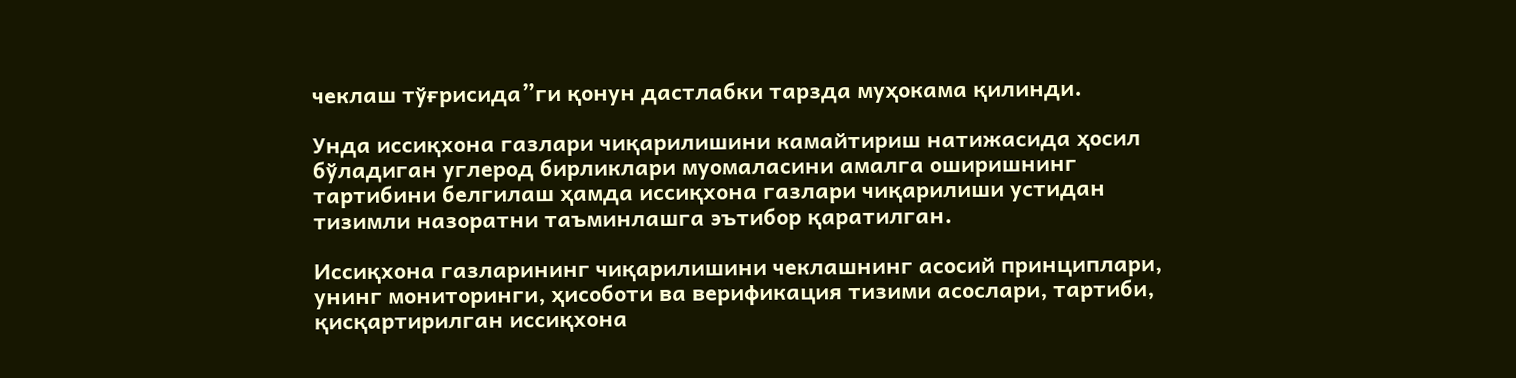чеклаш тўғрисида”ги қонун дастлабки тарзда муҳокама қилинди.

Унда иссиқхона газлари чиқарилишини камайтириш натижасида ҳосил бўладиган углерод бирликлари муомаласини амалга оширишнинг тартибини белгилаш ҳамда иссиқхона газлари чиқарилиши устидан тизимли назоратни таъминлашга эътибор қаратилган.

Иссиқхона газларининг чиқарилишини чеклашнинг асосий принциплари, унинг мониторинги, ҳисоботи ва верификация тизими асослари, тартиби, қисқартирилган иссиқхона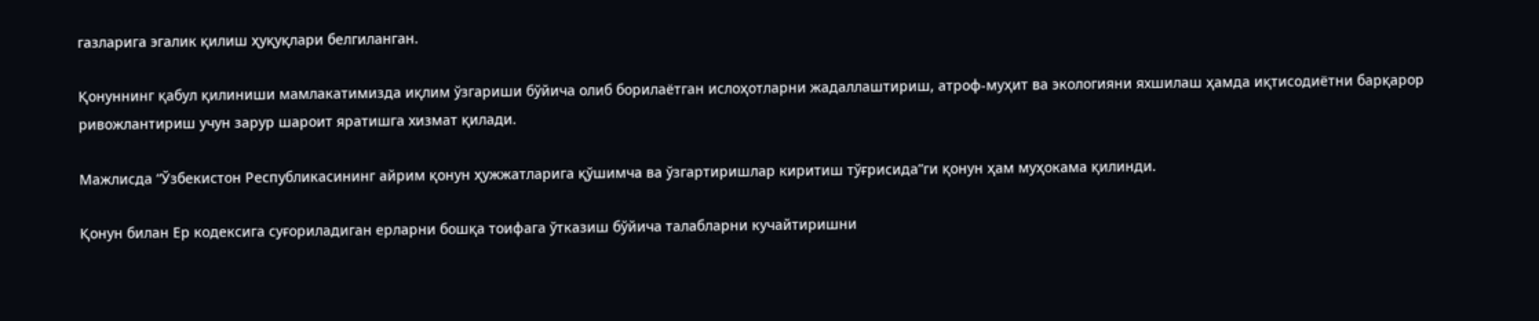газларига эгалик қилиш ҳуқуқлари белгиланган.

Қонуннинг қабул қилиниши мамлакатимизда иқлим ўзгариши бўйича олиб борилаётган ислоҳотларни жадаллаштириш, атроф-муҳит ва экологияни яхшилаш ҳамда иқтисодиётни барқарор ривожлантириш учун зарур шароит яратишга хизмат қилади.

Мажлисда “Ўзбекистон Республикасининг айрим қонун ҳужжатларига қўшимча ва ўзгартиришлар киритиш тўғрисида”ги қонун ҳам муҳокама қилинди.

Қонун билан Ер кодексига суғориладиган ерларни бошқа тоифага ўтказиш бўйича талабларни кучайтиришни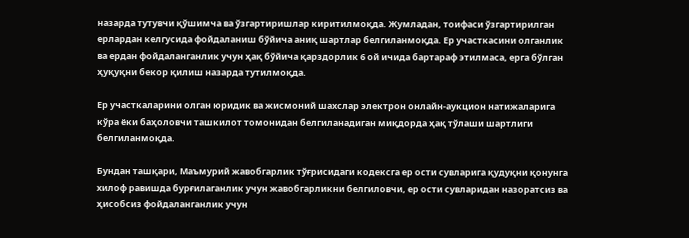назарда тутувчи қўшимча ва ўзгартиришлар киритилмоқда. Жумладан, тоифаси ўзгартирилган ерлардан келгусида фойдаланиш бўйича аниқ шартлар белгиланмоқда. Ер участкасини олганлик ва ердан фойдаланганлик учун ҳақ бўйича қарздорлик 6 ой ичида бартараф этилмаса, ерга бўлган ҳуқуқни бекор қилиш назарда тутилмоқда.

Ер участкаларини олган юридик ва жисмоний шахслар электрон онлайн-аукцион натижаларига кўра ёки баҳоловчи ташкилот томонидан белгиланадиган миқдорда ҳақ тўлаши шартлиги белгиланмоқда.

Бундан ташқари, Маъмурий жавобгарлик тўғрисидаги кодексга ер ости сувларига қудуқни қонунга хилоф равишда бурғилаганлик учун жавобгарликни белгиловчи, ер ости сувларидан назоратсиз ва ҳисобсиз фойдаланганлик учун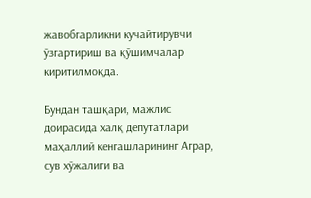жавобгарликни кучайтирувчи ўзгартириш ва қўшимчалар киритилмоқда.

Бундан ташқари, мажлис доирасида халқ депутатлари маҳаллий кенгашларининг Аграр, сув хўжалиги ва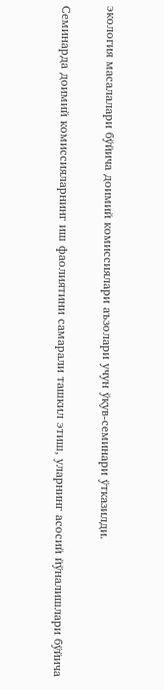экология масалалари бўйича доимий комиссиялари аъзолари учун ўқув-семинари ўтказилди.

Семинарда доимий комиссияларнинг иш фаолиятини самарали ташкил этиш, уларнинг асосий йўналишлари бўйича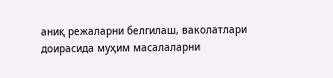аниқ режаларни белгилаш, ваколатлари доирасида муҳим масалаларни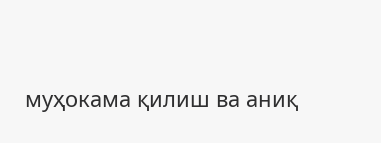муҳокама қилиш ва аниқ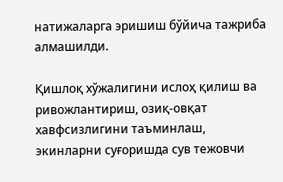натижаларга эришиш бўйича тажриба алмашилди.

Қишлоқ хўжалигини ислоҳ қилиш ва ривожлантириш, озиқ-овқат хавфсизлигини таъминлаш, экинларни суғоришда сув тежовчи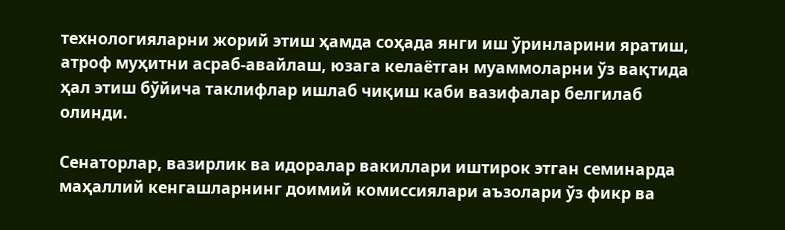технологияларни жорий этиш ҳамда соҳада янги иш ўринларини яратиш, атроф муҳитни асраб-авайлаш, юзага келаётган муаммоларни ўз вақтида ҳал этиш бўйича таклифлар ишлаб чиқиш каби вазифалар белгилаб олинди.

Сенаторлар, вазирлик ва идоралар вакиллари иштирок этган семинарда маҳаллий кенгашларнинг доимий комиссиялари аъзолари ўз фикр ва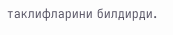таклифларини билдирди.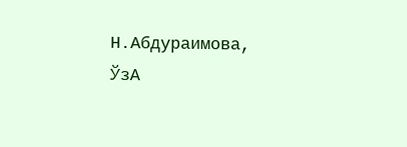Н.Абдураимова, ЎзА